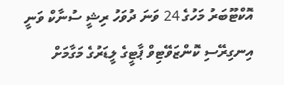އޮކްޓޫބަރު މަހުގެ 24 ވަނަ ދުވަހު ރިޝީ ސުނާކް ވަނީ އިނގިރޭސި ކޮންޒަވޭޓިވް ޕާޓީގެ ލީޑަރުގެ މަގާމަށް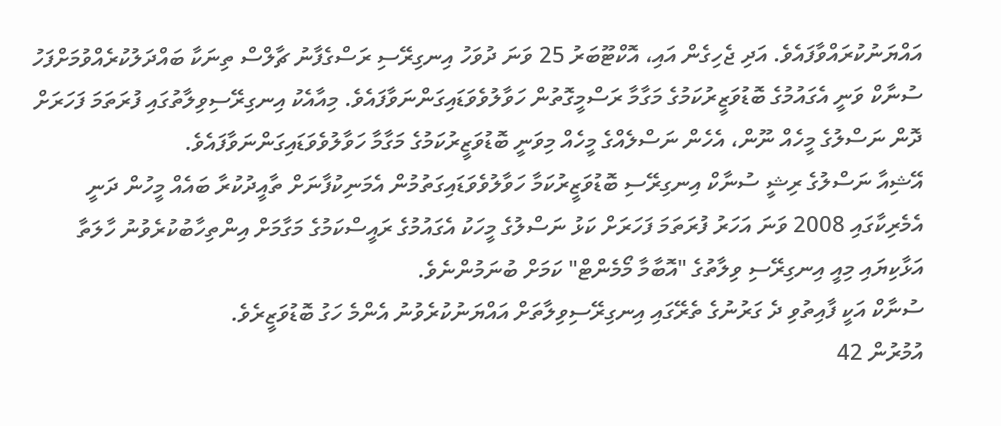އައްޔަނުކުރައްވާފައެވެ. އަދި ޖެހިގެން އައި، އޮކްޓޫބަރު 25 ވަނަ ދުވަހު އިނގިރޭސި ރަސްގެފާނު ޗާލްސް ތިނަކާ ބައްދަލުކުރެއްވުމަށްފަހު ސުނާކް ވަނީ އެގައުމުގެ ބޮޑުވަޒީރުކަމުގެ މަގާމާ ރަސްމީގޮތުން ހަވާލުވެވަޑައިގަންނަވާފައެވެ. މިއާއެކު އިނގިރޭސިވިލާތުގައި ފުރަތަމަ ފަހަރަށް ދޮން ނަސްލުގެ މީހެއް ނޫން، އެހެން ނަސްލެއްގެ މީހެއް މިވަނީ ބޮޑުވަޒީރުކަމުގެ މަގާމާ ހަވާލުވެވަޑައިގަންނަވާފައެވެ.
އޭޝިއާ ނަސްލުގެ ރިޝީ ސުނާކް އިނގިރޭސި ބޮޑުވަޒީރުކަމާ ހަވާލުވެވަޑައިގަތުމުން އެމަނިކުފާނަށް ތާއީދުކުރާ ބައެއް މީހުން ދަނީ އެމެރިކާގައި 2008 ވަނަ އަހަރު ފުރަތަމަ ފަހަރަށް ކަޅު ނަސްލުގެ މީހަކު އެގައުމުގެ ރައީސްކަމުގެ މަގާމަށް އިންތިހާބުކުރެވުނު ހާލަތާ އަޅާކިޔައި މިއީ އިނގިރޭސި ވިލާތުގެ "އޮބާމާ މޯމެންޓް" ކަމަށް ބުނަމުންނެވެ.
ސުނާކް އަކީ ފާއިތުވި ދެ ގަރުނުގެ ތެރޭގައި އިނގިރޭސިވިލާތަށް އައްޔަނުކުރެވުނު އެންމެ ހަގު ބޮޑުވަޒީރެވެ.
އުމުރުން 42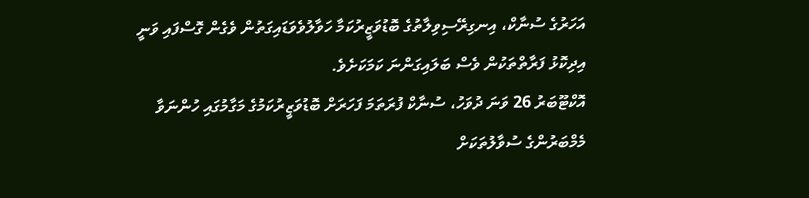އަހަރުގެ ސުނާކް، އިނގިރޭސިވިލާތުގެ ބޮޑުވަޒީރުކަމާ ހަވާލުވެވަޑައިގަތުން ވެގެން ގޮސްފައި ވަނީ އިދިކޮޅު ފަރާތްތަކުން ވެސް ބަލައިގަންނަ ކަމަކަށެވެ.
އޮކްޓޫބަރު 26 ވަނަ ދުވަހު، ސުނާކް ފުރަތަމަ ފަހަރަށް ބޮޑުވަޒީރުކަމުގެ މަގާމުގައި ހުންނަވާ މެމްބަރުންގެ ސުވާލުތަކަށް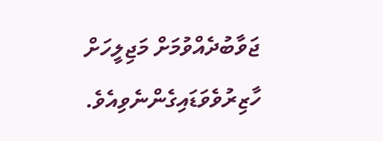ޖަވާބުދެއްވުމަށް މަޖިލީހަށް ހާޒިރުވެވަޑައިގެންނެވިއެވެ.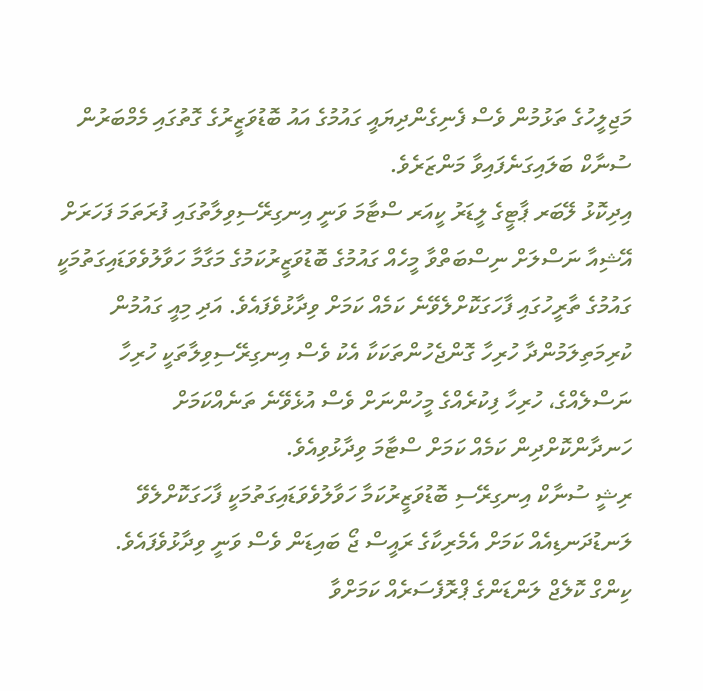މަޖިލީހުގެ ތަޅުމުން ވެސް ފެނިގެންދިޔައީ ގައުމުގެ އައު ބޮޑުވަޒީރުގެ ގޮތުގައި މެމްބަރުން ސުނާކް ބަލައިގަނެފައިވާ މަންޒަރެވެ.
އިދިކޮޅު ލޭބަރ ޕާޓީގެ ލީޑަރު ކީއަރ ސްޓާމަ ވަނީ އިނގިރޭސިވިލާތުގައި ފުރަތަމަ ފަހަރަށް އޭޝިއާ ނަސްލަށް ނިސްބަތްވާ މީހެއް ގައުމުގެ ބޮޑުވަޒީރުކަމުގެ މަގާމާ ހަވާލުވެވަޑައިގަތުމަކީ ގައުމުގެ ތާރީހުގައި ފާހަގަކޮށްލެވޭނެ ކަމެއް ކަމަށް ވިދާޅުވެފައެވެ. އަދި މިއީ ގައުމުން ކުރިމަތިލަމުންދާ ހުރިހާ ގޮންޖެހުންތަކަކާ އެކު ވެސް އިނގިރޭސިވިލާތަކީ ހުރިހާ ނަސްލެއްގެ، ހުރިހާ ފިކުރެއްގެ މީހުންނަށް ވެސް އުޅެވޭނެ ތަނެއްކަމަށް ހަނދާންކޮށްދިން ކަމެއް ކަމަށް ސްޓާމަ ވިދާޅުވިއެވެ.
ރިޝީ ސުނާކް އިނގިރޭސި ބޮޑުވަޒީރުކަމާ ހަވާލުވެވަޑައިގަތުމަކީ ފާހަގަކޮށްލެވޭ ލަނޑުދަނޑިއެއް ކަމަށް އެމެރިކާގެ ރައީސް ޖޯ ބައިޑަން ވެސް ވަނީ ވިދާޅުވެފައެވެ.
ކިންގް ކޮލެޖް ލަންޑަންގެ ޕްރޮފެސަރެއް ކަމަށްވާ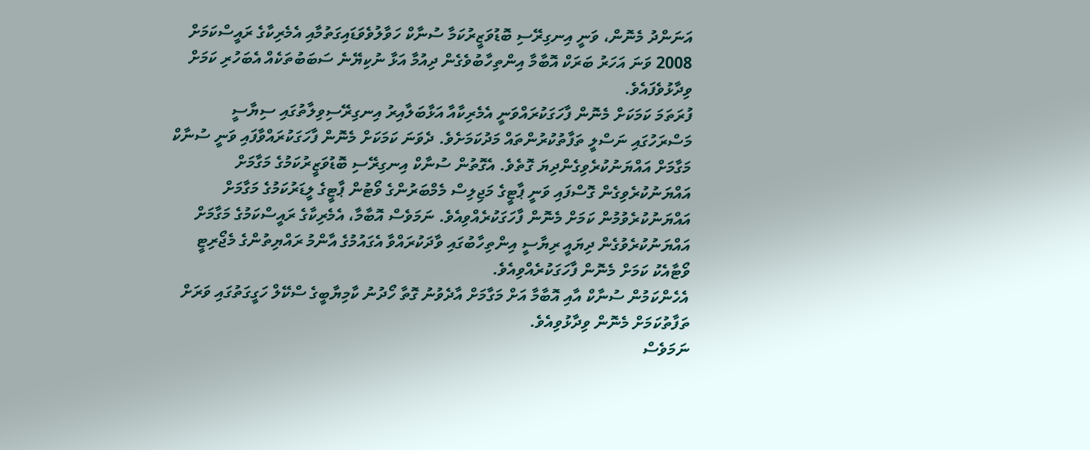އަނަންދު މެނޮން، ވަނީ އިނގިރޭސި ބޮޑުވަޒީރުކަމާ ސުނާކް ހަވާލުވެވަޑައިގަތުމާއި އެމެރިކާގެ ރައީސްކަމަށް 2008 ވަނަ އަހަރު ބަރަކް އޮބާމާ އިންތިހާބުވެގެން ދިއުމާ އަޅާ ނުކިޔޭނެ ސަބަބުތަކެއް އެބަހުރި ކަމަށް ވިދާޅުވެފައެވެ.
ފުރަތަމަ ކަމަކަށް މެނޮން ފާހަގަކުރައްވަނީ އެމެރިކާއާ އަޅާބަލާއިރު އިނގިރޭސިވިލާތުގައި ސިޔާސީ މަސްރަހުގައި ނަސްލީ ތަފާތުކުރުންތައް މަދުކަމަށެވެ. ދެވަނަ ކަމަކަށް މެނޮން ފާހަގަކުރައްވާފައި ވަނީ ސުނާކް މަގާމަށް އައްޔަނުކުރެވިގެންދިޔަ ގޮތެވެ. އެގޮތުން ސުނާކް އިނގިރޭސި ބޮޑުވަޒީރުކަމުގެ މަގާމަށް އައްޔަނުކުރެވިގެން ގޮސްފައި ވަނީ ޕާޓީގެ މަޖިލިސް މެމްބަރުންގެ ވޯޓުން ޕާޓީގެ ލީޑަރުކަމުގެ މަގާމަށް އައްޔަނުކުރެވުމުން ކަމަށް މެނޮން ފާހަގަކުރެއްވިއެވެ. ނަމަވެސް އޮބާމާ، އެމެރިކާގެ ރައީސްކަމުގެ މަގާމަށް އައްޔަނުކުރެވުގެން ދިޔައީ ރިޔާސީ އިންތިހާބުގައި ވާދަކުރައްވާ އެގައުމުގެ އާންމު ރައްޔިތުންގެ މެޖޯރިޓީ ވޯޓާއެކު ކަމަށް މެނޮން ފާހަގަކުރެއްވިއެވެ.
އެހެންކަމުން ސުނާކް އާއި އޮބާމާ އަށް މަގާމަށް އާދެވުނު ގޮތާ ހޯދުނު ކާމިޔާބީގެ ސްކޭލް ހަގީގަތުގައި ވަރަށް ތަފާތުކަމަށް މެނޮން ވިދާޅުވިއެވެ.
ނަމަވެސް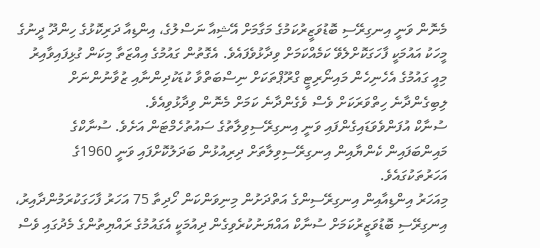މެނޮން ވަނީ އިނގިރޭސި ބޮޑުވަޒީރުކަމުގެ މަގާމަށް އޭޝިއާ ނަސްލުގެ، އިންޑިއާ ދަރިކޮޅުގެ ހިންދޫ ދީނުގެ މީހަކު އައުމަކީ ފާހަގަކޮށްލެވޭ ކަމެއްކަމަށް ވިދާޅުވެފައެވެ. އެގޮތުން ގައުމުގެ އިއްޒަތާ މިކަން ގުޅިފައިވާއިރު މިއީ ގައުމުގެ އެހެނިހެން މައިނޯރިޓީ ގްރޫޕްތަކަށް ނިސްބަތްވާ ކުޑަކުދިންނާއި ޒުވާނުންނަށް ލިބިގެންދާނެ ހިތްވަރަކަށް ވެސް ވެގެންދާނެ ކަމަށް މެނޮން ވިދާޅުވިއެވެ.
ސުނާކް އުފަންވެވަޑައިގެންފައި ވަނީ އިނގިރޭސިވިލާތުގެ ސައުތުހެމްޓަން އަށެވެ. ސުނާކްގެ މައިންބަފައިން ކެންޔާއިން އިނގިރޭސިވިލާތަށް ދިރިއުޅުން ބަދަލުކޮށްފައި ވަނީ 1960ގެ އަހަރުތަކުގައެވެ.
މިއަހަރު އިންޑިއާއިން އިނގިރޭސިންގެ އަތްދަށުން މިނިވަންކަން ހޯދިތާ 75 އަހަރު ފާހަގަކުރަމުންދާއިރު، އިނގިރޭސި ބޮޑުވަޒީރުކަމަށް ސުނާކް އައްޔަނުކުރެވިގެން ދިއުމަކީ އެގައުމުގެ ރައްޔިތުންގެ މެދުގައި ވެސް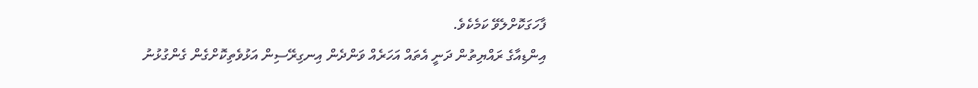ފާހަގަކޮށްލެވޭ ކަމެކެވެ.
އިންޑިއާގެ ރައްޔިތުން ދަނީ އެތައް އަހަރެއް ވަންދެން އިނގިރޭސިން އަޅުވެތިކޮށްގެން ގެންގުޅުނު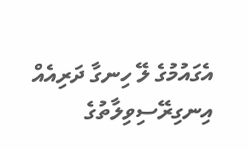އެގައުމުގެ ލޭ ހިނގާ ދަރިއެއް އިނގިރޭސިވިލާތުގެ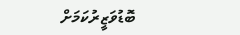ބޮޑުވަޒީރުކަމަށް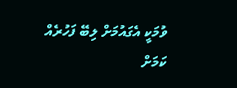ވުމަކީ އެގައުމަށް ލިބޭ ފަހުރެއް ކަމަށް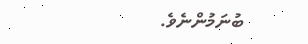ބުނަމުންނެވެ.